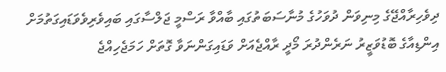ދިވެހިރާއްޖޭގެ މިނިވަން ދުވަހުގެ މުނާސަބަތުގައި ބާއްވާ ރަސްމީ ޖަލްސާގައި ބައިވެރިވެވަޑައިގަތުމަށް އިންޑިއާގެ ބޮޑުވަޒީރު ނަރެންދުރަ މޯދީ ރާއްޖެއަށް ވަޑައިގަންނަވާ ގޮތަށް ހަމަޖެހިއްޖެ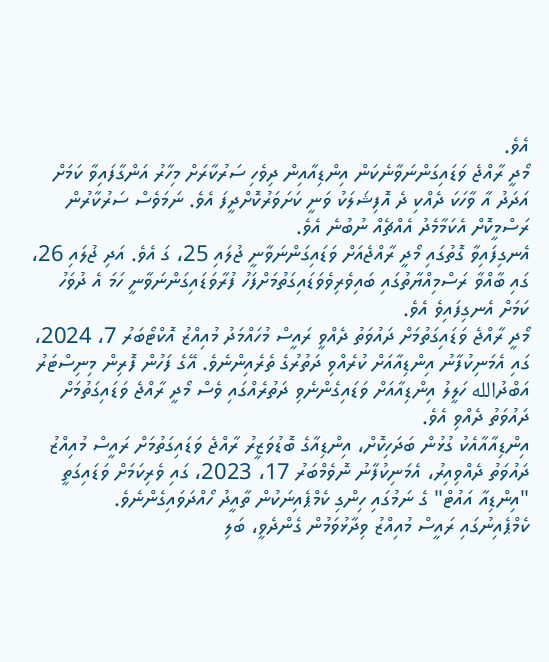އެވެ.
މޯދީ ރާއްޖެ ވަޑައިގަންނަވާނެކަން އިންޑިއާއިން ދިވެހި ސަރުކާރަށް މިހާރު އަންގާފައިވާ ކަމަށް އަދަދު އާ ވާހަކަ ދެއްކި ދެ އޮފިޝަލަކު ވަނީ ކަށަވަރުކޮށްދީފަ އެވެ. ނަމަވެސް ސަރުކާރުން ރަސްމީކޮށް އެކަމާމެދު އެއްޗެއް ނުބުނެ އެވެ.
އެނގިފައިވާ ގޮތުގައި މޯދީ ރާއްޖެއަށް ވަޑައިގަންނަވާނީ ޖުލައި 25، ގަ އެވެ. އަދި ޖުލައި 26، ގައި ބާއްވާ ރަސްމިއްޔާތުގައި ބައިވެރިވެވަޑައިގަތުމަށްފަހު ފުރާވަޑައިގަންނަވާނީ ހަމަ އެ ދުވަހު ކަމަށް އެނގިފައިވެ އެވެ.
މޯދީ ރާއްޖެ ވަޑައިގަތުމަށް ދައުވަތު ދެއްވީ ރައީސް މުހައްމަދު މުއިއްޒު އޮކްޓޯބަރު 7، 2024، ގައި އެމަނިކުފާނު އިންޑިއާއަށް ކުރެއްވި ދަތުރުގެ ތެރެއިންނެވެ. އޭގެ ފަހުން ފޮރިން މިނިސްޓަރު އަބްދުالله ހަލީލު އިންޑިއާއަށް ވަޑައިގެންނެވި ދަތުރެއްގައި ވެސް މޯދީ ރާއްޖެ ވަޑައިގަތުމަށް ދައުވަތު ދެއްވި އެވެ.
އިންޑިއާއާއެކު ގުޅުން ބަދަހިކޮށް، އިންޑިއާގެ ބޮޑުވަޒީރު ރާއްޖެ ވަޑައިގަތުމަށް ރައީސް މުއިއްޒު ދައުވަތު ދެއްވިއިރު، އެމަނިކުފާނު ނޮވެމްބަރު 17، 2023، ގައި ވެރިކަމަށް ވަޑައިގަތީ "އިންޑިއާ އައުޓް" ގެ ނަމުގައި ހިންގި ކެމްޕެއިނަކުން ތާއީދު ހޯއްދަވައިގެންނެވެ.
ކެމްޕެއިނުގައި ރައީސް މުއިއްޒު ވިދާޅުވަމުން ގެންދެވީ، ބަލި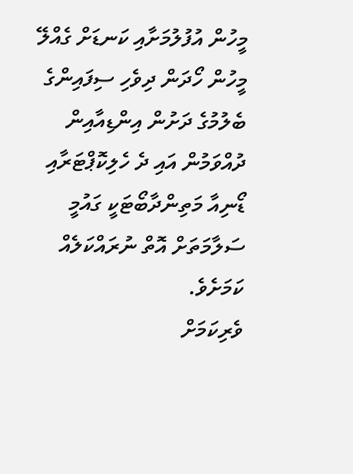މީހުން އުފުލުމަށާއި ކަނޑަށް ގެއްލޭ މީހުން ހޯދަން ދިވެހި ސިފައިންގެ ބެލުމުގެ ދަށުން އިންޑިއާއިން ދުއްވަމުން އައި ދެ ހެލިކޮޕްޓަރާއި ޑޯނިއާ މަތިންދާބޯޓަކީ ގައުމީ ސަލާމަތަށް އޮތް ނުރައްކަލެއް ކަމަށެވެ.
ވެރިކަމަށް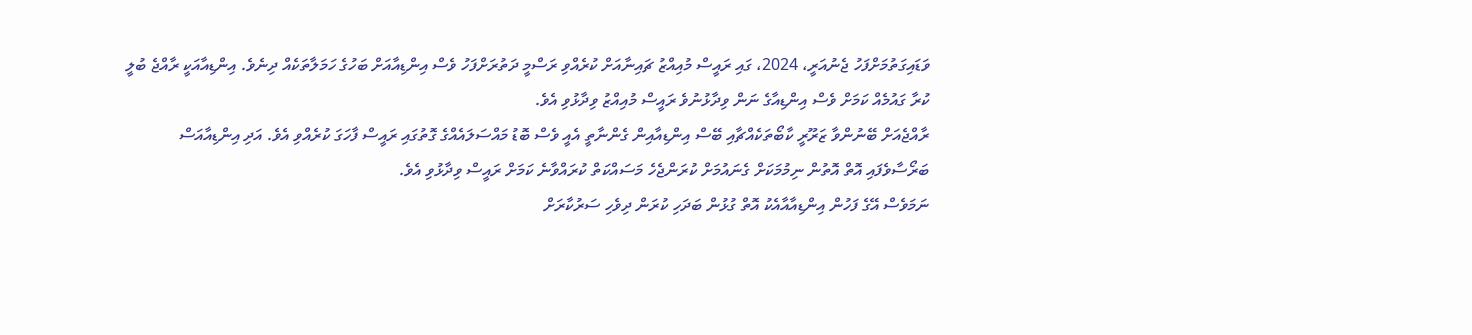ވަޑައިގަތުމަށްފަހު ޖެނުއަރީ، 2024، ގައި ރައީސް މުއިއްޒު ޗައިނާއަށް ކުރެއްވި ރަސްމީ ދަތުރަށްފަހު ވެސް އިންޑިއާއަށް ބަހުގެ ހަމަލާތަކެއް ދިނެވެ. އިންޑިއާއަކީ ރާއްޖެ ބުލީ ކުރާ ގައުމެއް ކަމަށް ވެސް އިންޑިއާގެ ނަން ވިދާޅުނުވެ ރައީސް މުއިއްޒު ވިދާޅުވި އެވެ.
ރާއްޖެއަށް ބޭނުންވާ ޒަރޫރީ ކާބޯތަކެއްޗާއި ބޭސް އިންޑިއާއިން ގެންނާތީ އެއީ ވެސް ބޮޑު މައްސަލައެއްގެ ގޮތުގައި ރައީސް ފާހަގަ ކުރެއްވި އެވެ. އަދި އިންޑިއާއަސް ބަރޯސާވެފައި އޮތް އޮތުން ނިމުމަކަށް ގެނައުމަށް ކުރަންޖެހެ މަސައްކަތް ކުރައްވާނެ ކަމަށް ރައީސް ވިދާޅުވި އެވެ.
ނަމަވެސް އޭގެ ފަހުން އިންޑިއާއާއެކު އޮތް ގުޅުން ބަދަހި ކުރަން ދިވެހި ސަރުކާރަށް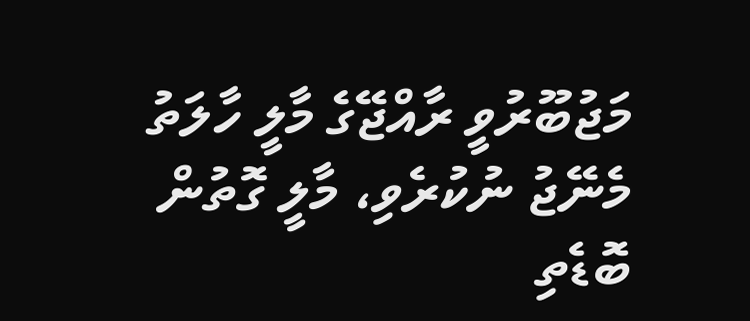މަޖުބޫރުވީ ރާއްޖޭގެ މާލީ ހާލަތު މެނޭޖު ނުކުރެވި، މާލީ ގޮތުން ބޮޑެތި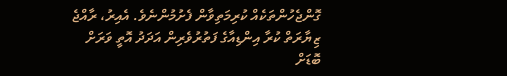ގޮންޖެހުންތަކެއް ކުރިމަތިވާން ފެށުމުންނެވެ. އެއިރު، ރާއްޖެ ޒިޔާރަތް ކުރާ އިންޑިއާގެ ފަތުރުވެރިން އަދަދު އޮތީ ވަރަށް ބޮޑަށް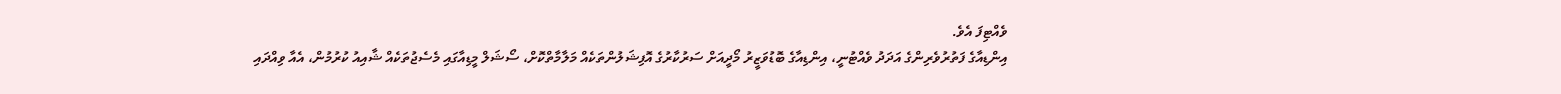ވެއްޓިފަ އެވެ.
އިންޑިއާގެ ފަތުރުވެރިންގެ އަދަދު ވެއްޓުނީ، އިންޑިއާގެ ބޮޑުވަޒީރު މޯދީއަށް ސަރުކާރުގެ އޮފިޝަލުންތަކެއް މަލާމާތްކޮށް، ސޯޝަލް މީޑިއާގައި މެސެޖުތަކެއް ޝާއިއު ކުރުމުން، އެއާ ވިއްދައި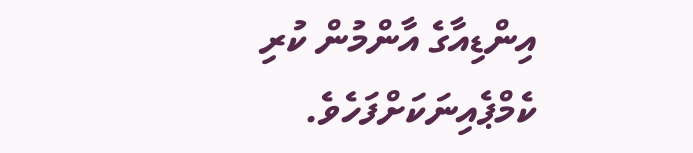އިންޑިއާގެ އާންމުން ކުރި ކެމްޕެއިނަކަށްފަހެވެ.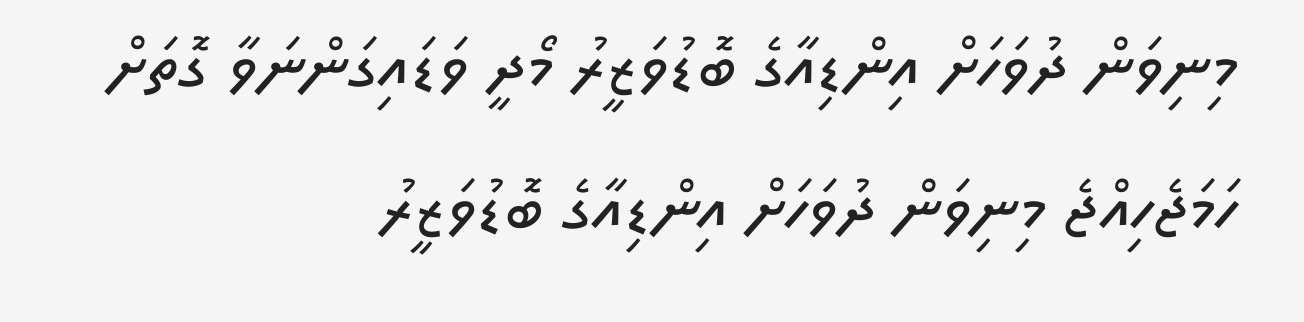މިނިވަން ދުވަހަށް އިންޑިއާގެ ބޮޑުވަޒީރު މޯދީ ވަޑައިގަންނަވާ ގޮތަށް ހަމަޖެހިއްޖެ މިނިވަން ދުވަހަށް އިންޑިއާގެ ބޮޑުވަޒީރު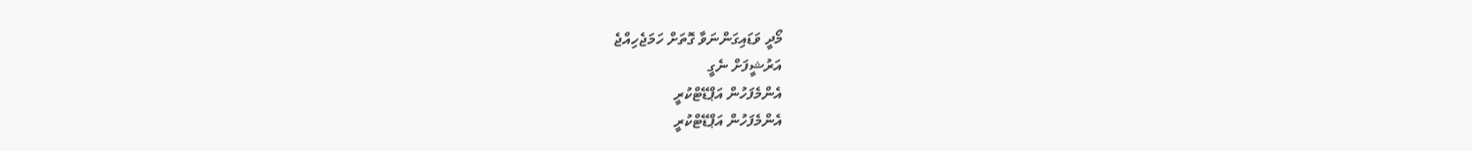މޯދީ ވަޑައިގަންނަވާ ގޮތަށް ހަމަޖެހިއްޖެ
އަރުޝީފަށް ނެގީ
އެންމެފަހުން އަޕްޑޭޓްކުރީ
އެންމެފަހުން އަޕްޑޭޓްކުރީ